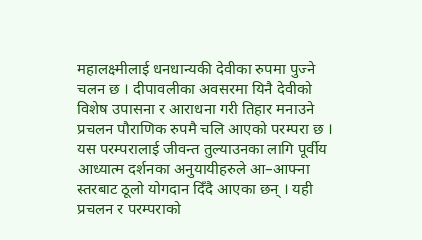महालक्ष्मीलाई धनधान्यकी देवीका रुपमा पुज्ने चलन छ । दीपावलीका अवसरमा यिनै देवीको विशेष उपासना र आराधना गरी तिहार मनाउने प्रचलन पौराणिक रुपमै चलि आएको परम्परा छ ।
यस परम्परालाई जीवन्त तुल्याउनका लागि पूर्वीय आध्यात्म दर्शनका अनुयायीहरुले आ–आफ्ना स्तरबाट ठूलो योगदान दिँदै आएका छन् । यही प्रचलन र परम्पराको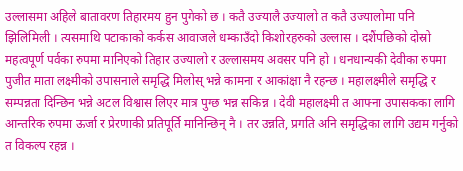उल्लासमा अहिले बातावरण तिहारमय हुन पुगेको छ । कतै उज्यालै उज्यालो त कतै उज्यालोमा पनि झिलिमिली । त्यसमाथि पटाकाको कर्कस आवाजले धम्काउँदो किशोरहरुको उल्लास । दशैंपछिको दोस्रो महत्वपूर्ण पर्वका रुपमा मानिएको तिहार उज्यालो र उल्लासमय अवसर पनि हो । धनधान्यकी देवीका रुपमा पुजीत माता लक्ष्मीको उपासनाले समृद्धि मिलोस् भन्ने कामना र आकांक्षा नै रहन्छ । महालक्ष्मीले समृद्धि र सम्पन्नता दिन्छिन भन्ने अटल विश्वास लिएर मात्र पुग्छ भन्न सकिन्न । देवी महालक्ष्मी त आफ्ना उपासकका लागि आन्तरिक रुपमा ऊर्जा र प्रेरणाकी प्रतिपूर्ति मानिन्छिन् नै । तर उन्नति, प्रगति अनि समृद्धिका लागि उद्यम गर्नुको त विकल्प रहन्न ।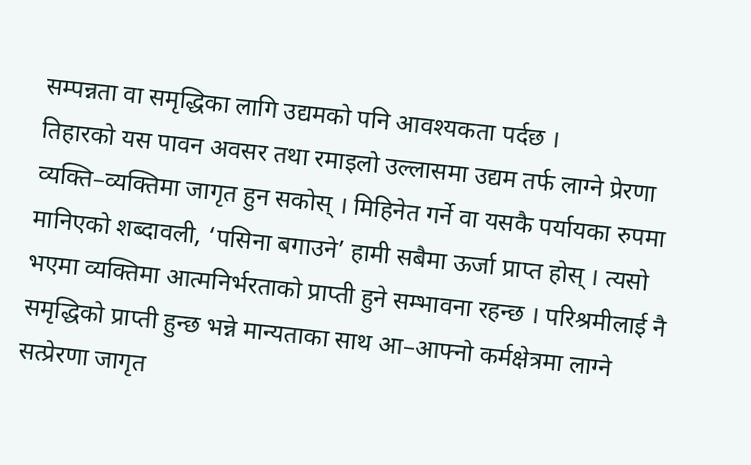सम्पन्नता वा समृद्धिका लागि उद्यमको पनि आवश्यकता पर्दछ ।
तिहारको यस पावन अवसर तथा रमाइलो उल्लासमा उद्यम तर्फ लाग्ने प्रेरणा व्यक्ति–व्यक्तिमा जागृत हुन सकोस् । मिहिनेत गर्ने वा यसकै पर्यायका रुपमा मानिएको शब्दावली, ‘पसिना बगाउने’ हामी सबैमा ऊर्जा प्राप्त होस् । त्यसो भएमा व्यक्तिमा आत्मनिर्भरताको प्राप्ती हुने सम्भावना रहन्छ । परिश्रमीलाई नै समृद्धिको प्राप्ती हुन्छ भन्ने मान्यताका साथ आ–आफ्नो कर्मक्षेत्रमा लाग्ने सत्प्रेरणा जागृत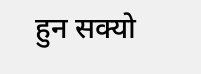हुन सक्यो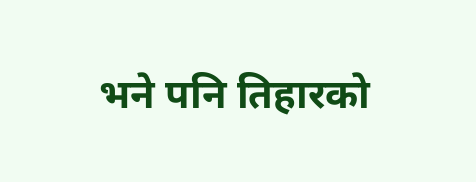भने पनि तिहारको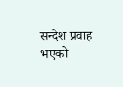सन्देश प्रवाह भएको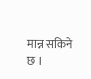मान्न सकिने छ ।